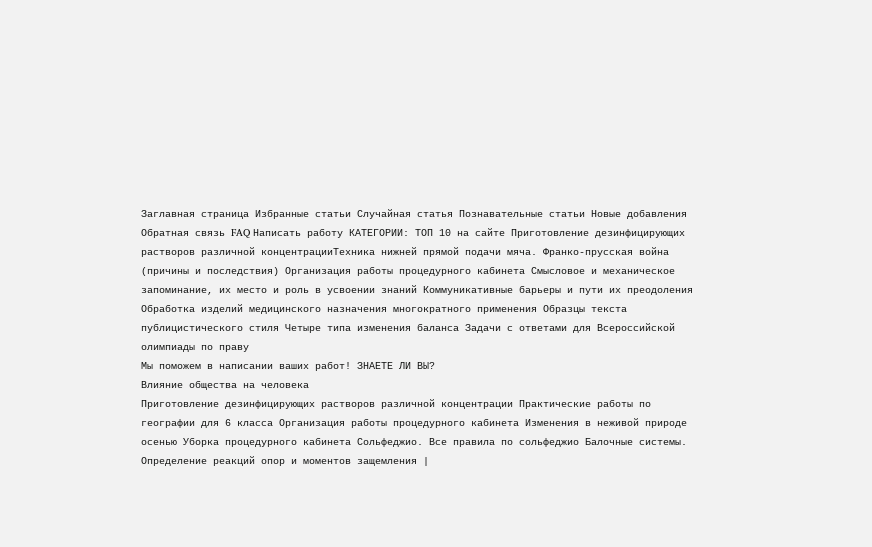Заглавная страница Избранные статьи Случайная статья Познавательные статьи Новые добавления Обратная связь FAQ Написать работу КАТЕГОРИИ: ТОП 10 на сайте Приготовление дезинфицирующих растворов различной концентрацииТехника нижней прямой подачи мяча. Франко-прусская война (причины и последствия) Организация работы процедурного кабинета Смысловое и механическое запоминание, их место и роль в усвоении знаний Коммуникативные барьеры и пути их преодоления Обработка изделий медицинского назначения многократного применения Образцы текста публицистического стиля Четыре типа изменения баланса Задачи с ответами для Всероссийской олимпиады по праву
Мы поможем в написании ваших работ! ЗНАЕТЕ ЛИ ВЫ?
Влияние общества на человека
Приготовление дезинфицирующих растворов различной концентрации Практические работы по географии для 6 класса Организация работы процедурного кабинета Изменения в неживой природе осенью Уборка процедурного кабинета Сольфеджио. Все правила по сольфеджио Балочные системы. Определение реакций опор и моментов защемления |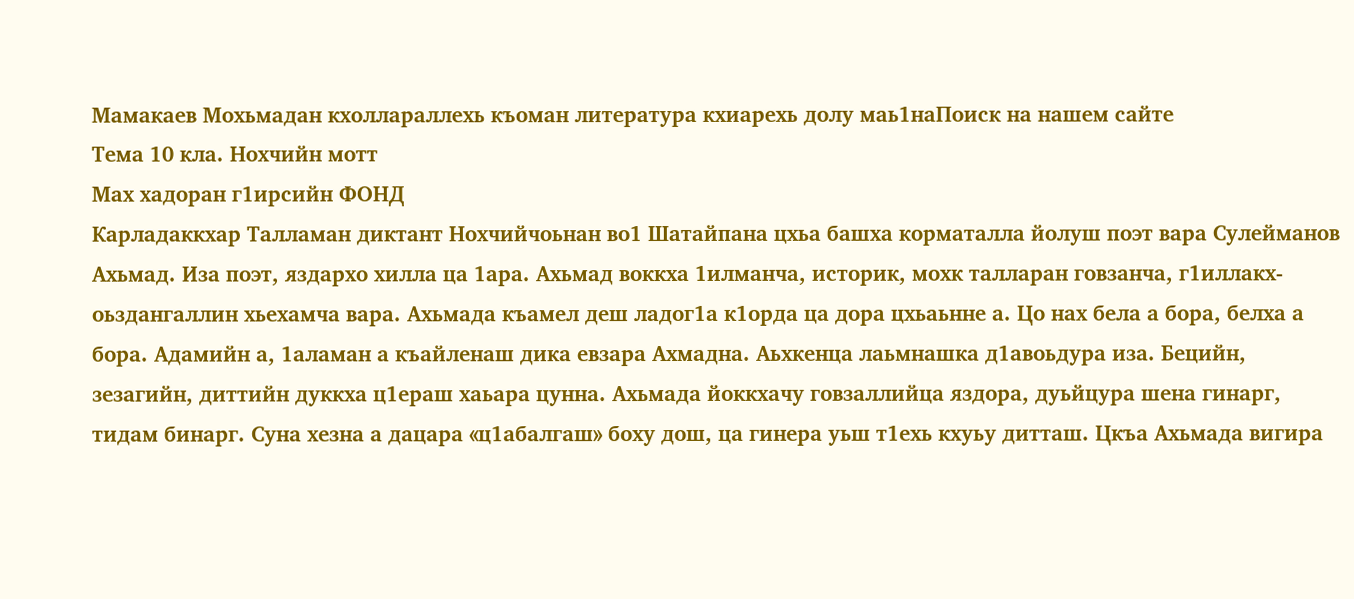Мамакаев Мохьмадан кхоллараллехь къоман литература кхиарехь долу маь1наПоиск на нашем сайте
Тема 10 кла. Нохчийн мотт
Мах хадоран г1ирсийн ФОНД
Карладаккхар Талламан диктант Нохчийчоьнан во1 Шатайпана цхьа башха корматалла йолуш поэт вара Сулейманов Ахьмад. Иза поэт, яздархо хилла ца 1ара. Ахьмад воккха 1илманча, историк, мохк талларан говзанча, г1иллакх-оьздангаллин хьехамча вара. Ахьмада къамел деш ладог1а к1орда ца дора цхьаьнне а. Цо нах бела а бора, белха а бора. Адамийн а, 1аламан а къайленаш дика евзара Ахмадна. Аьхкенца лаьмнашка д1авоьдура иза. Бецийн, зезагийн, диттийн дуккха ц1ераш хаьара цунна. Ахьмада йоккхачу говзаллийца яздора, дуьйцура шена гинарг, тидам бинарг. Суна хезна а дацара «ц1абалгаш» боху дош, ца гинера уьш т1ехь кхуьу дитташ. Цкъа Ахьмада вигира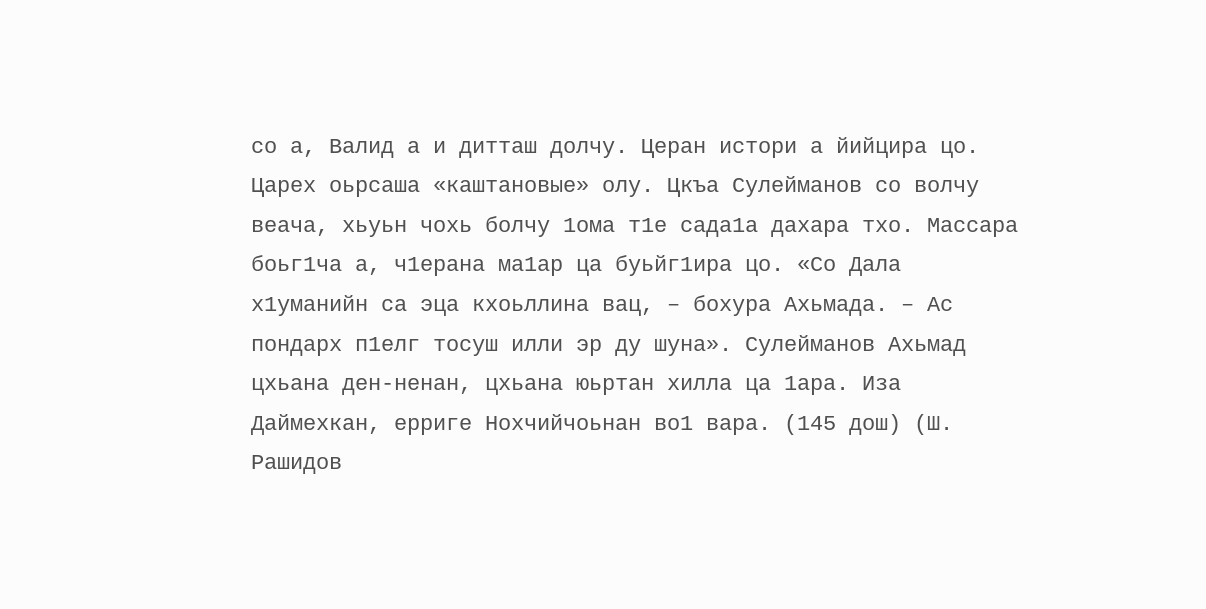со а, Валид а и дитташ долчу. Церан истори а йийцира цо. Царех оьрсаша «каштановые» олу. Цкъа Сулейманов со волчу веача, хьуьн чохь болчу 1ома т1е сада1а дахара тхо. Массара боьг1ча а, ч1ерана ма1ар ца буьйг1ира цо. «Со Дала х1уманийн са эца кхоьллина вац, – бохура Ахьмада. – Ас пондарх п1елг тосуш илли эр ду шуна». Сулейманов Ахьмад цхьана ден-ненан, цхьана юьртан хилла ца 1ара. Иза Даймехкан, ерриге Нохчийчоьнан во1 вара. (145 дош) (Ш. Рашидов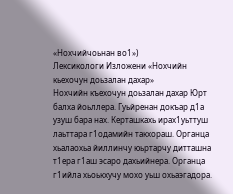«Нохчийчоьнан во1»)
Лексикологи Изложени «Нохчийн кьехочун доьзалан дахар»
Нохчийн къехочун доьзалан дахар Юрт балха йоьллера. Гуьйренан докъар д1а узуш бара нах. Керташкахь ирах1уьттуш лаьттара г1одамийн такхораш. Органца хьалаохьа йиллинчу юьртарчу дитташна т1ера г1аш эсаро дахьийнера. Органца г1ийла хьоькхучу мохо уьш охьаэгадора.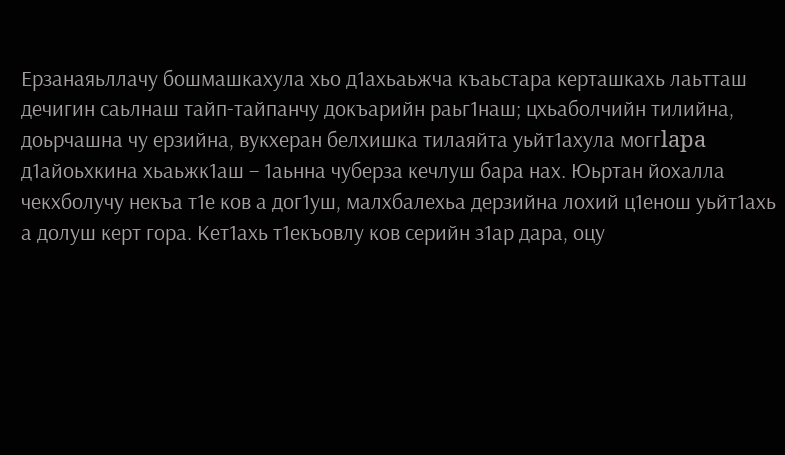Ерзанаяьллачу бошмашкахула хьо д1ахьаьжча къаьстара керташкахь лаьтташ дечигин саьлнаш тайп-тайпанчу докъарийн раьг1наш; цхьаболчийн тилийна, доьрчашна чу ерзийна, вукхеран белхишка тилаяйта уьйт1ахула мoггlapa д1айоьхкина хьаьжк1аш – 1аьнна чуберза кечлуш бара нах. Юьртан йохалла чекхболучу некъа т1е ков а дог1уш, малхбалехьа дерзийна лохий ц1енош уьйт1ахь а долуш керт гора. Кет1ахь т1екъовлу ков серийн з1ар дара, оцу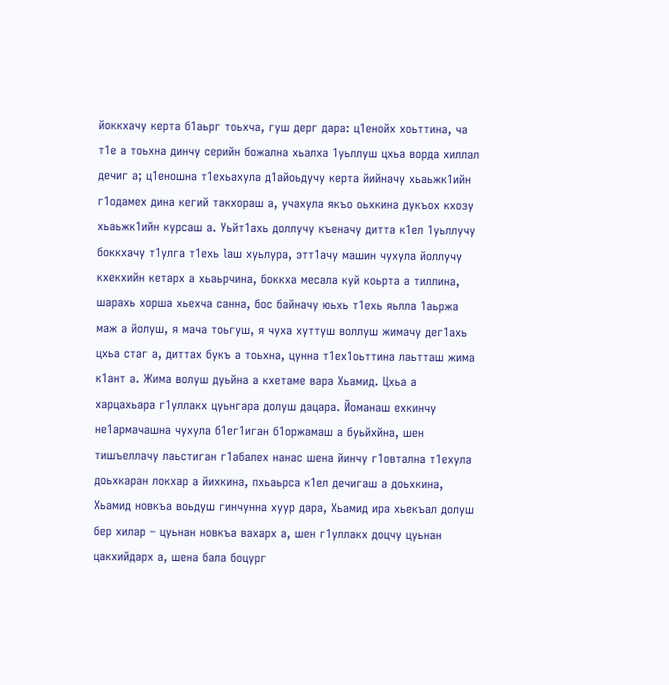йоккхачу керта б1аьрг тоьхча, гуш дерг дара: ц1енойх хоьттина, ча т1е а тоьхна динчу серийн божална хьалха 1уьллуш цхьа ворда хиллал дечиг а; ц1еношна т1ехьахула д1айоьдучу керта йийначу хьаьжк1ийн г1одамех дина кегий такхораш а, учахула якъо оьхкина дукъох кхозу хьаьжк1ийн курсаш а. Уьйт1ахь доллучу къеначу дитта к1ел 1уьллучу боккхачу т1улга т1ехь laш хуьлура, этт1ачу машин чухула йоллучу кхекхийн кетарх а хьаьрчина, боккха месала куй коьрта а тиллина, шарахь хорша хьехча санна, бос байначу юьхь т1ехь яьлла 1аьржа маж а йолуш, я мача тоьгуш, я чуха хуттуш воллуш жимачу дег1ахь цхьа стаг а, диттах букъ а тоьхна, цунна т1ех1оьттина лаьтташ жима к1ант а. Жима волуш дуьйна а кхетаме вара Хьамид. Цхьа а харцахьара г1уллакх цуьнгара долуш дацара. Йоманаш ехкинчу не1армачашна чухула б1ег1иган б1оржамаш а буьйхйна, шен тишъеллачу лаьстиган г1абалех нанас шена йинчу г1овтална т1ехула доьхкаран локхар а йихкина, пхьаьрса к1ел дечигаш а доьхкина, Хьамид новкъа воьдуш гинчунна хуур дара, Хьамид ира хьекъал долуш бер хилар – цуьнан новкъа вахарх а, шен г1уллакх доцчу цуьнан цакхийдарх а, шена бала боцург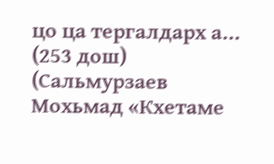цо ца тергалдарх а… (253 дош) (Сальмурзаев Мохьмад «Кхетаме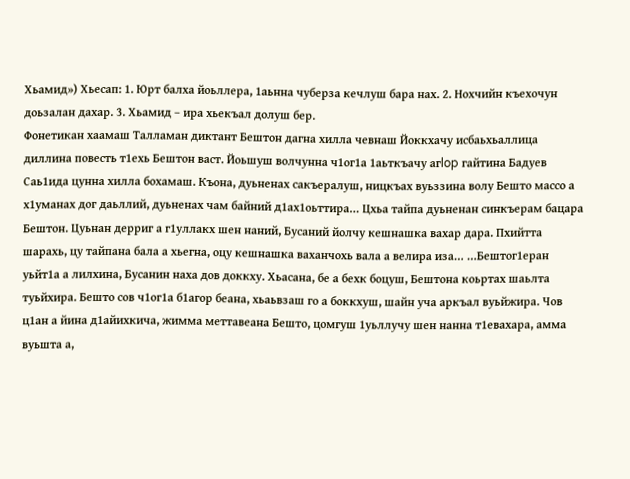Хьамид») Хьесап: 1. Юрт балха йоьллера, 1аьнна чуберза кечлуш бара нах. 2. Нохчийн къехочун доьзалан дахар. 3. Хьамид – ира хьекъал долуш бер.
Фонетикан хаамаш Талламан диктант Бештон дагна хилла чевнаш Йоккхачу исбаьхьаллица диллина повесть т1ехь Бештон васт. Йоьшуш волчунна ч1ог1а 1аьткъачу aгlop гайтина Бадуев Саь1ида цунна хилла бохамаш. Къона, дуьненах сакъералуш, ницкъах вуьззина волу Бешто массо а х1уманах дог даьллий, дуьненах чам байний д1ах1оьттира… Цхьа тайпа дуьненан синкъерам бацара Бештон. Цуьнан дерриг а г1уллакх шен наний, Бусаний йолчу кешнашка вахар дара. Пхийтта шарахь, цу тайпана бала а хьегна, оцу кешнашка ваханчохь вала а велира иза… …Бештог1еран уьйт1а а лилхина, Бусанин наха дов доккху. Хьасана, бе а бехк боцуш, Бештона коьртах шаьлта туьйхира. Бешто сов ч1ог1а б1агор беана, хьаьвзаш го а боккхуш, шайн уча аркъал вуьйжира. Чов ц1ан а йина д1айихкича, жимма меттавеана Бешто, цомгуш 1уьллучу шен нанна т1евахара, амма вуьшта а,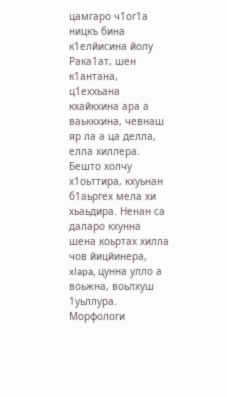цамгаро ч1ог1а ницкъ бина к1елйисина йолу Рака1ат, шен к1антана, ц1еххьана кхайкхина ара а ваьккхина, чевнаш яр ла а ца делла, елла хиллера. Бешто холчу х1оьттира, кхуьнан б1аьргех мела хи хьаьдира. Ненан са даларо кхунна шена коьртах хилла чов йицйинера, xlapa, цунна улло а воьжна, воьлхуш 1уьллура.
Морфологи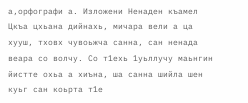а,орфографи а. Изложени Ненаден къамел Цкъа цхьана дийнахь, мичара вели а ца хууш, тховх чувоьжча санна, сан ненада веара со волчу. Со т1ехь 1уьллучу маьнгин йистте охьа а хиъна, ша санна шийла шен куьг сан коьрта т1е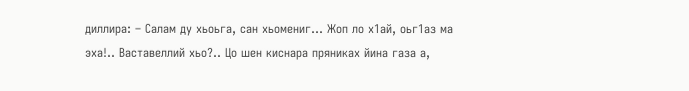диллира: – Салам ду хьоьга, сан хьомениг... Жоп ло х1ай, оьг1аз ма эха!.. Ваставеллий хьо?.. Цо шен киснара пряниках йина газа а,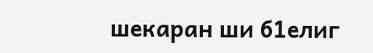шекаран ши б1елиг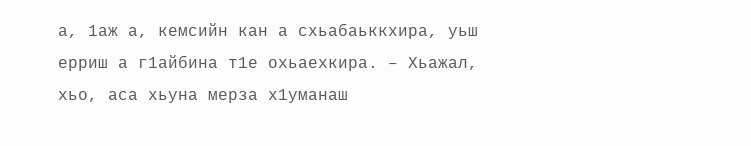а, 1аж а, кемсийн кан а схьабаьккхира, уьш ерриш а г1айбина т1е охьаехкира. – Хьажал, хьо, аса хьуна мерза х1уманаш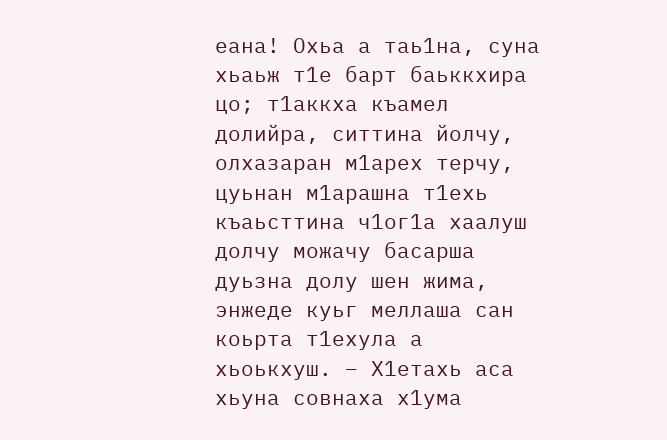еана! Охьа а таь1на, суна хьаьж т1е барт баьккхира цо; т1аккха къамел долийра, ситтина йолчу, олхазаран м1арех терчу, цуьнан м1арашна т1ехь къаьсттина ч1ог1а хаалуш долчу можачу басарша дуьзна долу шен жима, энжеде куьг меллаша сан коьрта т1ехула а хьоькхуш. – Х1етахь аса хьуна совнаха х1ума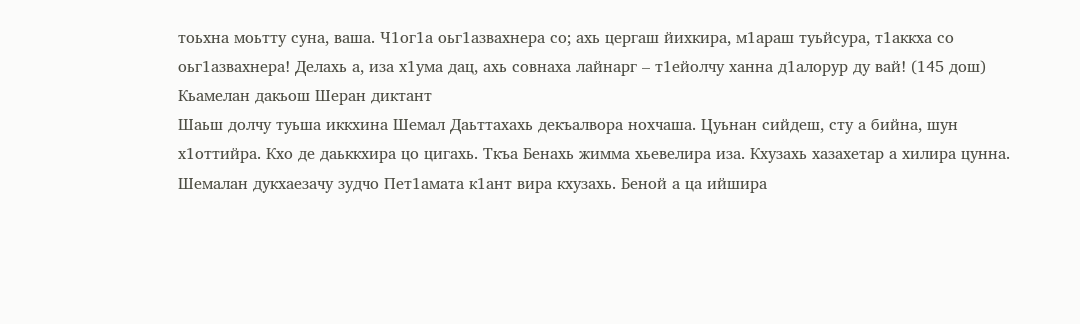тоьхна моьтту суна, ваша. Ч1ог1а оьг1азвахнера со; ахь цергаш йихкира, м1араш туьйсура, т1аккха со оьг1азвахнера! Делахь а, иза х1ума дац, ахь совнаха лайнарг – т1ейолчу ханна д1алорур ду вай! (145 дош)
Кьамелан дакьош Шеран диктант
Шаьш долчу туьша иккхина Шемал Даьттахахь декъалвора нохчаша. Цуьнан сийдеш, сту а бийна, шун х1оттийра. Кхо де даьккхира цо цигахь. Ткъа Бенахь жимма хьевелира иза. Кхузахь хазахетар а хилира цунна. Шемалан дукхаезачу зудчо Пет1амата к1ант вира кхузахь. Беной а ца ийшира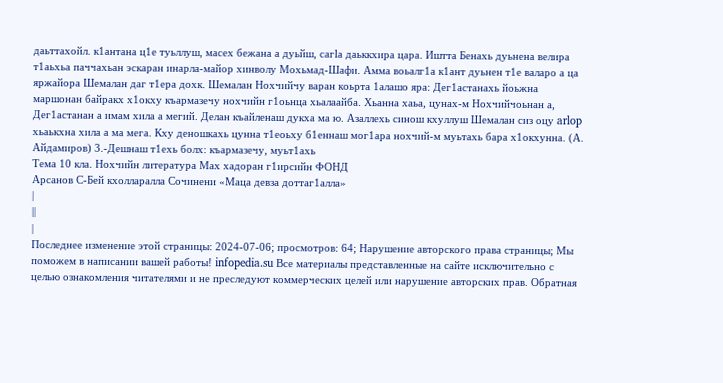даьттахойл. к1антана ц1е туьллуш, масех бежана а дуьйш, caгla даьккхира цара. Иштта Бенахь дуьнена велира т1аьхьа паччахьан эскаран инарла-майор хинволу Мохьмад-Шафи. Амма воьалг1а к1ант дуьнен т1е валаро а ца яржайора Шемалан даг т1ера дохк. Шемалан Нохчийчу варан коьрта 1алашо яра: Дег1астанахь йоьжна маршонан байракх х1окху къармазечу нохчийн г1оьнца хьалаайба. Хьанна хаьа, цунах-м Нохчийчоьнан а, Дег1астанан а имам хила а мегий. Делан къайленаш дукха ма ю. Азаллехь синош кхуллуш Шемалан сиз оцу arlop хьаькхна хила а ма мега. Кху деношкахь цунна т1еоьху б1еннаш мог1ара нохчий-м муьтахь бара х1окхунна. (А. Айдамиров) 3.-Дешнаш т1ехь болх: къармазечу, муьт1ахь
Тема 10 кла. Нохчийн литература Мах хадоран г1ирсийн ФОНД
Арсанов С-Бей кхолларалла Сочинени «Маца девза доттаг1алла»
|
||
|
Последнее изменение этой страницы: 2024-07-06; просмотров: 64; Нарушение авторского права страницы; Мы поможем в написании вашей работы! infopedia.su Все материалы представленные на сайте исключительно с целью ознакомления читателями и не преследуют коммерческих целей или нарушение авторских прав. Обратная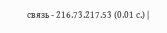связь - 216.73.217.53 (0.01 с.) |